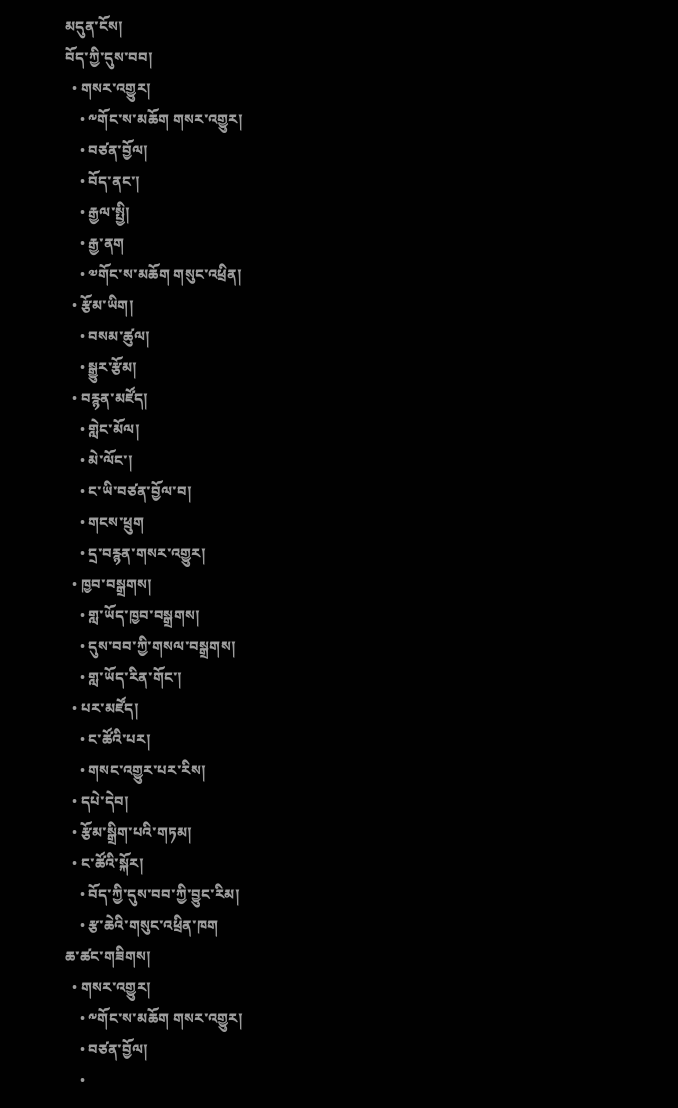མདུན་ངོས།
བོད་ཀྱི་དུས་བབ།
  • གསར་འགྱུར།
    • ༸གོང་ས་མཆོག གསར་འགྱུར།
    • བཙན་བྱོལ།
    • བོད་ནང་།
    • རྒྱལ་སྤྱི།
    • རྒྱ་ནག
    • ༧གོང་ས་མཆོག གསུང་འཕྲིན།
  • རྩོམ་ཡིག།
    • བསམ་ཚུལ།
    • སྒྱུར་རྩོམ།
  • བརྙན་མཛོད།
    • གླེང་མོལ།
    • མེ་ལོང་།
    • ང་ཡི་བཙན་བྱོལ་བ།
    • གངས་ཕྲུག
    • དྲ་བརྙན་གསར་འགྱུར།
  • ཁྱབ་བསྒྲགས།
    • གླ་ཡོད་ཁྱབ་བསྒྲགས།
    • དུས་བབ་ཀྱི་གསལ་བསྒྲགས།
    • གླ་ཡོད་རིན་གོང་།
  • པར་མཛོད།
    • ང་ཚོའི་པར།
    • གསང་འགྱུར་པར་རིས།
  • དཔེ་དེབ།
  • རྩོམ་སྒྲིག་པའི་གཏམ།
  • ང་ཚོའི་སྐོར།
    • བོད་ཀྱི་དུས་བབ་ཀྱི་བྱུང་རིམ།
    • རྩ་ཆེའི་གསུང་འཕྲིན་ཁག
ཆ་ཚང་གཟིགས།
  • གསར་འགྱུར།
    • ༸གོང་ས་མཆོག གསར་འགྱུར།
    • བཙན་བྱོལ།
    •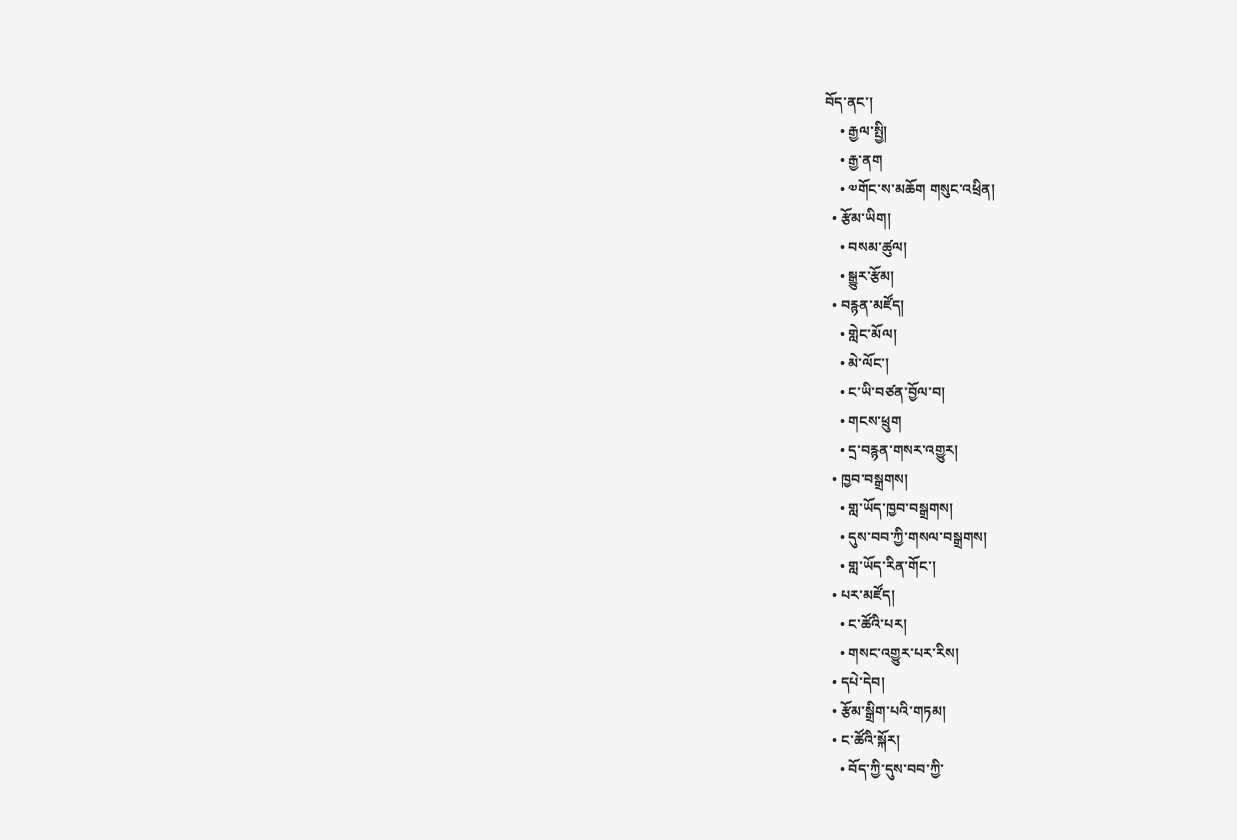བོད་ནང་།
    • རྒྱལ་སྤྱི།
    • རྒྱ་ནག
    • ༧གོང་ས་མཆོག གསུང་འཕྲིན།
  • རྩོམ་ཡིག།
    • བསམ་ཚུལ།
    • སྒྱུར་རྩོམ།
  • བརྙན་མཛོད།
    • གླེང་མོལ།
    • མེ་ལོང་།
    • ང་ཡི་བཙན་བྱོལ་བ།
    • གངས་ཕྲུག
    • དྲ་བརྙན་གསར་འགྱུར།
  • ཁྱབ་བསྒྲགས།
    • གླ་ཡོད་ཁྱབ་བསྒྲགས།
    • དུས་བབ་ཀྱི་གསལ་བསྒྲགས།
    • གླ་ཡོད་རིན་གོང་།
  • པར་མཛོད།
    • ང་ཚོའི་པར།
    • གསང་འགྱུར་པར་རིས།
  • དཔེ་དེབ།
  • རྩོམ་སྒྲིག་པའི་གཏམ།
  • ང་ཚོའི་སྐོར།
    • བོད་ཀྱི་དུས་བབ་ཀྱི་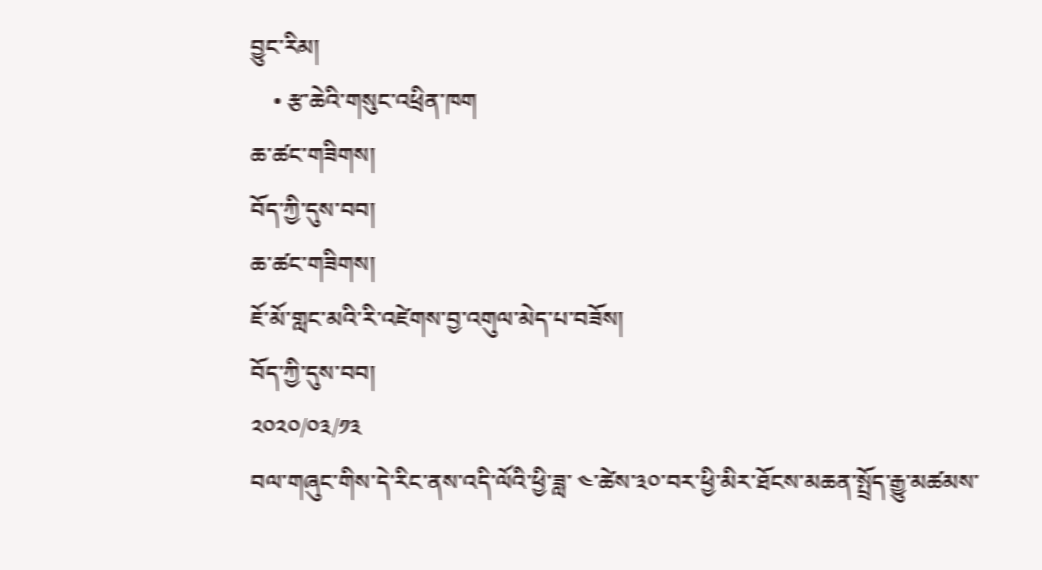བྱུང་རིམ།
    • རྩ་ཆེའི་གསུང་འཕྲིན་ཁག
ཆ་ཚང་གཟིགས།
བོད་ཀྱི་དུས་བབ།
ཆ་ཚང་གཟིགས།
ཇོ་མོ་གླང་མའི་རི་འཛེགས་བྱ་འགུལ་མེད་པ་བཟོས།
བོད་ཀྱི་དུས་བབ།
༢༠༢༠/༠༣/༡༣
བལ་གཞུང་གིས་དེ་རིང་ནས་འདི་ལོའི་ཕྱི་ཟླ་ ༤་ཚེས་༣༠་བར་ཕྱི་མིར་ཐོངས་མཆན་སྤྲོད་རྒྱུ་མཚམས་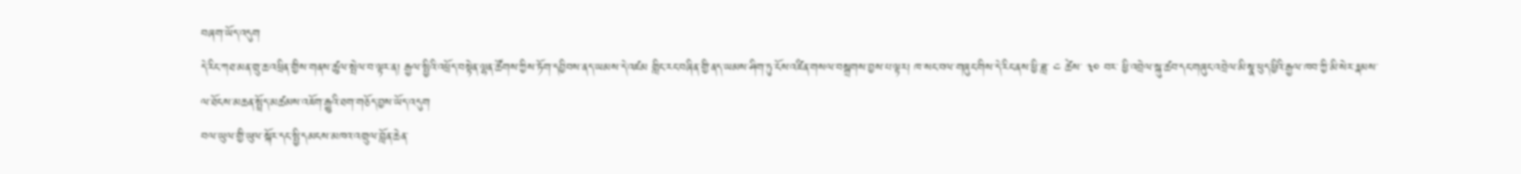བཞག་ཡོད་འདུག
དེ་རིང་ཀཐ་མན་གྲུ་ཆ་འཕྲིན་གྱིས་གནས་ཚུལ་སྤེལ་བ་ལྟར་ན། རྒྱལ་སྤྱིའི་འཕྲོད་བསྟེན་ལྷན་ཚོགས་ཀྱིས་ཏོག་དབྱིབས་ནད་ཡམས་དེ་འཛམ གླིང་རང་བཞིན་གྱི་ནད་ཡམས་ཤིག་ཏུ་ངོས་འཛིན་གསལ་བསྒྲགས་བྱས་པ་ལྟར། ཁ་སང་བལ་གཞུང་གིས་དེ་རིང་ནས་ཕྱི་ཟླ་ ༤ ཚེས་ ༣༠ བར་ ཕྱི་འབྲེལ་སྐུ་ཚབ་དང་གཞུང་འབྲེལ་མི་སྣ་ཕུད་ཕྱིའི་རྒྱལ་ཁབ་ཀྱི་མི་སེར་རྣམས་ལ་ཐོངས་མཆན་སྤྲོད་མཚམས་འཇོག་རྒྱུའི་ཐག་གཅོད་བྱས་ཡོད་འདུག
བལ་ཡུལ་གྱི་ཡུལ་སྐོར་དང་སྤྱི་དམངས་མཁའ་འགྲུལ་བློན་ཆེན་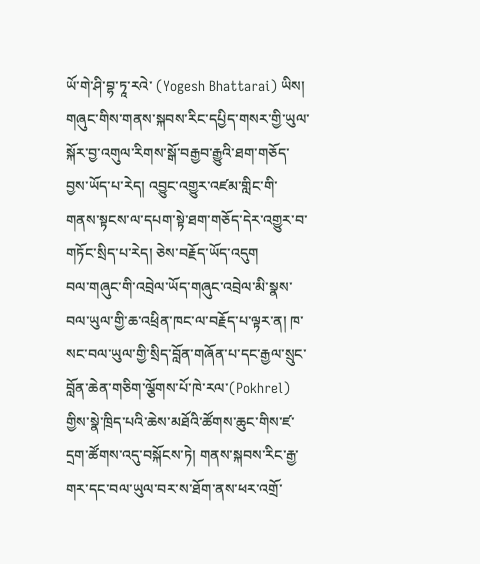ཡོ་གེ་ཤི་བྷ་ཏཱ་རའེ་ (Yogesh Bhattarai) ཡིས། གཞུང་གིས་གནས་སྐབས་རིང་དཔྱིད་གསར་གྱི་ཡུལ་སྐོར་བྱ་འགུལ་རིགས་སྒོ་བརྒྱབ་རྒྱུའི་ཐག་གཅོད་བྱས་ཡོད་པ་རེད། འབྱུང་འགྱུར་འཛམ་གླིང་གི་གནས་སྟངས་ལ་དཔག་སྟེ་ཐག་གཅོད་དེར་འགྱུར་བ་གཏོང་སྲིད་པ་རེད། ཅེས་བརྗོད་ཡོད་འདུག
བལ་གཞུང་གི་འབྲེལ་ཡོད་གཞུང་འབྲེལ་མི་སྣས་བལ་ཡུལ་གྱི་ཆ་འཕྲིན་ཁང་ལ་བརྗོད་པ་ལྟར་ན། ཁ་སང་བལ་ཡུལ་གྱི་སྲིད་བློན་གཞོན་པ་དང་རྒྱལ་སྲུང་བློན་ཆེན་གཅིག་ལྕོགས་པོ་ཁེ་རལ་(Pokhrel) གྱིས་སྣེ་ཁྲིད་པའི་ཆེས་མཐོའི་ཚོགས་ཆུང་གིས་ཛ་དྲག་ཚོགས་འདུ་བསྐོངས་ཏེ། གནས་སྐབས་རིང་རྒྱ་གར་དང་བལ་ཡུལ་བར་ས་ཐོག་ནས་ཕར་འགྲོ་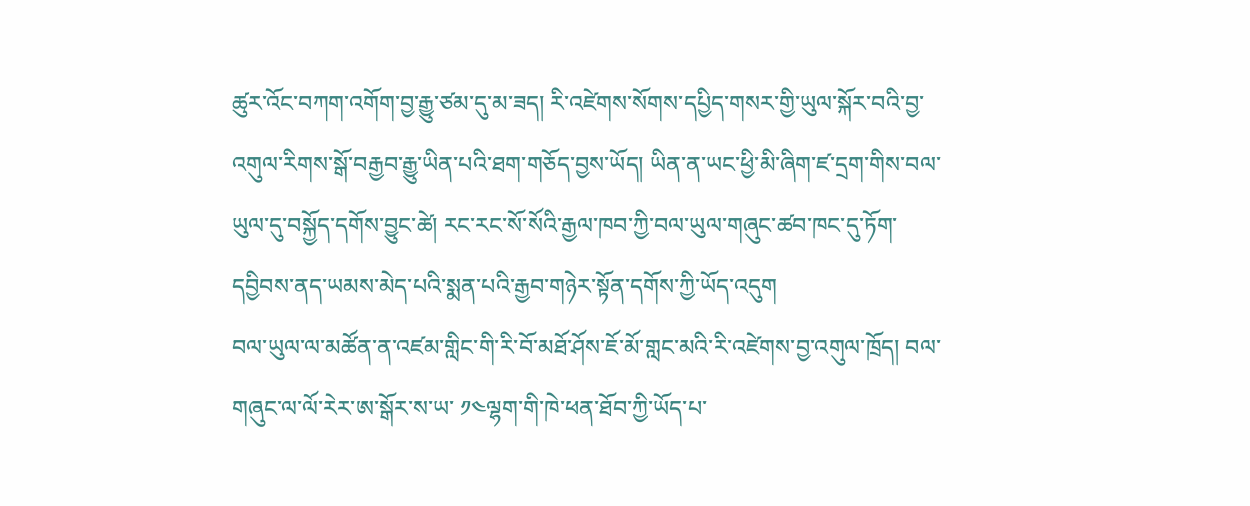ཚུར་འོང་བཀག་འགོག་བྱ་རྒྱུ་ཙམ་དུ་མ་ཟད། རི་འཛེགས་སོགས་དཔྱིད་གསར་གྱི་ཡུལ་སྐོར་བའི་བྱ་འགུལ་རིགས་སྒོ་བརྒྱབ་རྒྱུ་ཡིན་པའི་ཐག་གཅོད་བྱས་ཡོད། ཡིན་ན་ཡང་ཕྱི་མི་ཞིག་ཛ་དྲག་གིས་བལ་ཡུལ་དུ་བསྐྱོད་དགོས་བྱུང་ཚེ། རང་རང་སོ་སོའི་རྒྱལ་ཁབ་ཀྱི་བལ་ཡུལ་གཞུང་ཚབ་ཁང་དུ་ཏོག་དབྱིབས་ནད་ཡམས་མེད་པའི་སྨན་པའི་རྒྱབ་གཉེར་སྟོན་དགོས་ཀྱི་ཡོད་འདུག
བལ་ཡུལ་ལ་མཚོན་ན་འཛམ་གླིང་གི་རི་བོ་མཐོ་ཤོས་ཇོ་མོ་གླང་མའི་རི་འཛེགས་བྱ་འགུལ་ཁྲོད། བལ་གཞུང་ལ་ལོ་རེར་ཨ་སྒོར་ས་ཡ་ ༡༤ལྷག་གི་ཁེ་ཕན་ཐོབ་ཀྱི་ཡོད་པ་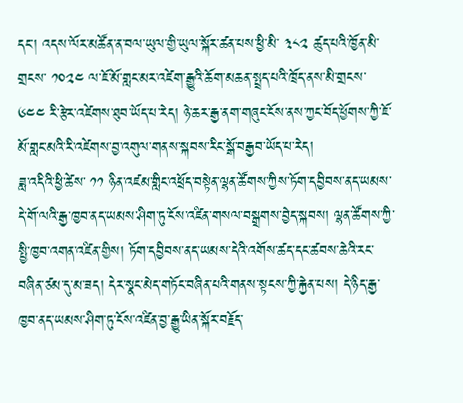དང་། འདས་ལོར་མཚོན་ན་བལ་ཡུལ་གྱི་ཡུལ་སྐོར་ཚན་པས་ཕྱི་མི་ ༣༨༢ ཚུད་པའི་ཁྱོན་མི་གྲངས་ ༡༠༢༤ ལ་ཇོ་མོ་གླང་མར་འཛེག་རྒྱུའི་ཆོག་མཆན་སྤྲད་པའི་ཁྲོད་ནས་མི་གྲངས་ ༦༤༤ རི་རྩེར་འཛེགས་ཐུབ་ཡོད་པ་རེད། ཉེ་ཆར་རྒྱ་ནག་གཞུང་ངོས་ནས་ཀྱང་བོད་ཕྱོགས་ཀྱི་ཇོ་མོ་གླང་མའི་རི་འཛེགས་བྱ་འགུལ་གནས་སྐབས་རིང་སྒོ་བརྒྱབ་ཡོད་པ་རེད།
ཟླ་འདིའི་ཕྱི་ཚེས་ ༡༡ ཉིན་འཛམ་གླིང་འཕྲོད་བསྟེན་ལྷན་ཚོགས་ཀྱིས་ཏོག་དབྱིབས་ནད་ཡམས་དེ་གོ་ལའི་རྒྱ་ཁྱབ་ནད་ཡམས་ཤིག་ཏུ་ངོས་འཛིན་གསལ་བསྒྲགས་བྱེད་སྐབས། ལྷན་ཚོགས་ཀྱི་སྤྱི་ཁྱབ་འགན་འཛིན་གྱིས། ཏོག་དབྱིབས་ནད་ཡམས་དེའི་འགོས་ཚད་དང་ཚབས་ཆེའི་རང་བཞིན་ཙམ་དུ་མ་ཟད། དེར་སྣང་མེད་གཏོང་བཞིན་པའི་གནས་སྟངས་ཀྱི་རྐྱེན་པས། དེ་ཉིད་རྒྱ་ཁྱབ་ནད་ཡམས་ཤིག་ཏུ་ངོས་འཛིན་བྱ་རྒྱུ་ཡིན་སྐོར་བརྗོད་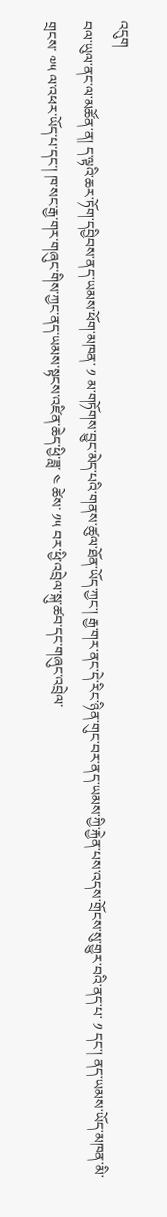འདུག
བལ་ཡུལ་ནང་ལ་མཚོན་ན། ད་ལྟའི་ཆར་ཏོག་དབྱིབས་ནད་ཡམས་ཕོག་མཁན་ ༡ མ་གཏོགས་བྱུང་མེད་པའི་གནས་ཚུལ་ཐོན་ཡོད་ཀྱང་། རྒྱ་གར་ནང་དེ་རིང་ཉིན་གུང་བར་ནད་ཡམས་ཀྱི་རྐྱེན་པས་འདས་གྲོངས་སུ་གྱུར་བའི་ནད་པ་ ༡ དང་། ནད་ཡམས་ཡོད་མཁན་མི་གྲངས་ ༧༥ ལ་འཕར་ཡོད་པ་དང་། ཁ་སང་རྒྱ་གར་གཞུང་གིས་ཀྱང་ནད་ཡམས་སྟངས་འཛིན་ཆེད་ཕྱི་ཟླ་ ༤ ཚེས་ ༡༥ བར་ཕྱི་འབྲེལ་སྐུ་ཚབ་དང་གཞུང་འབྲེལ་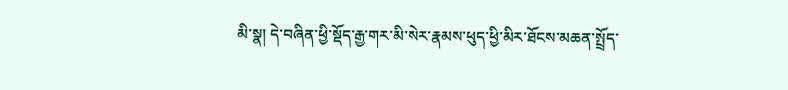མི་སྣ། དེ་བཞིན་ཕྱི་སྡོད་རྒྱ་གར་མི་སེར་རྣམས་ཕུད་ཕྱི་མིར་ཐོངས་མཆན་སྤྲོད་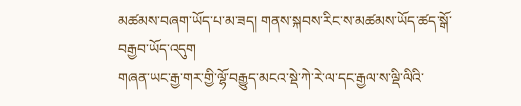མཚམས་བཞག་ཡོད་པ་མ་ཟད། གནས་སྐབས་རིང་ས་མཚམས་ཡོད་ཚད་སྒོ་བརྒྱབ་ཡོད་འདུག
གཞན་ཡང་རྒྱ་གར་གྱི་ལྷོ་བརྒྱུད་མངའ་སྡེ་ཀེ་རེ་ལ་དང་རྒྱལ་ས་ལྡི་ལིའི་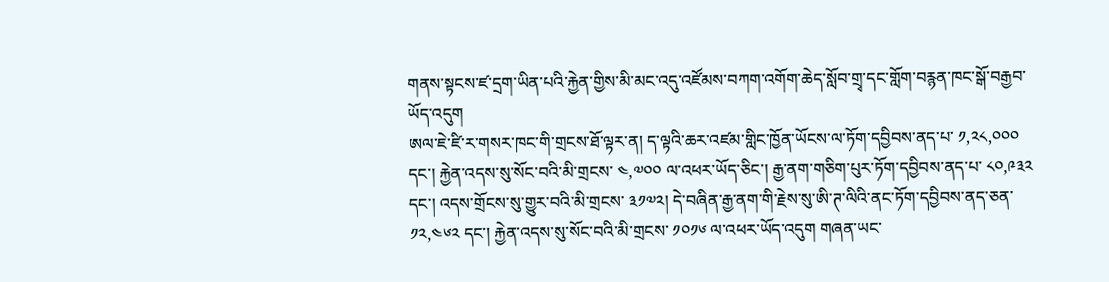གནས་སྟངས་ཛ་དྲག་ཡིན་པའི་རྐྱེན་གྱིས་མི་མང་འདུ་འཛོམས་བཀག་འགོག་ཆེད་སློབ་གྲྭ་དང་གློག་བརྙན་ཁང་སྒོ་བརྒྱབ་ཡོད་འདུག
ཨལ་ཇེ་ཛི་ར་གསར་ཁང་གི་གྲངས་ཐོ་ལྟར་ན། ད་ལྟའི་ཆར་འཛམ་གླིང་ཁྱོན་ཡོངས་ལ་ཏོག་དབྱིབས་ནད་པ་ ༡,༢༨,༠༠༠ དང་། རྐྱེན་འདས་སུ་སོང་བའི་མི་གྲངས་ ༤,༧༠༠ ལ་འཕར་ཡོད་ཅིང་། རྒྱ་ནག་གཅིག་པུར་ཏོག་དབྱིབས་ནད་པ་ ༨༠,༩༣༢ དང་། འདས་གྲོངས་སུ་གྱུར་བའི་མི་གྲངས་ ༣༡༧༢། དེ་བཞིན་རྒྱ་ནག་གི་རྗེས་སུ་ཨི་ཊ་ལིའི་ནང་ཏོག་དབྱིབས་ནད་ཅན་ ༡༢,༤༦༢ དང་། རྐྱེན་འདས་སུ་སོང་བའི་མི་གྲངས་ ༡༠༡༦ ལ་འཕར་ཡོད་འདུག གཞན་ཡང་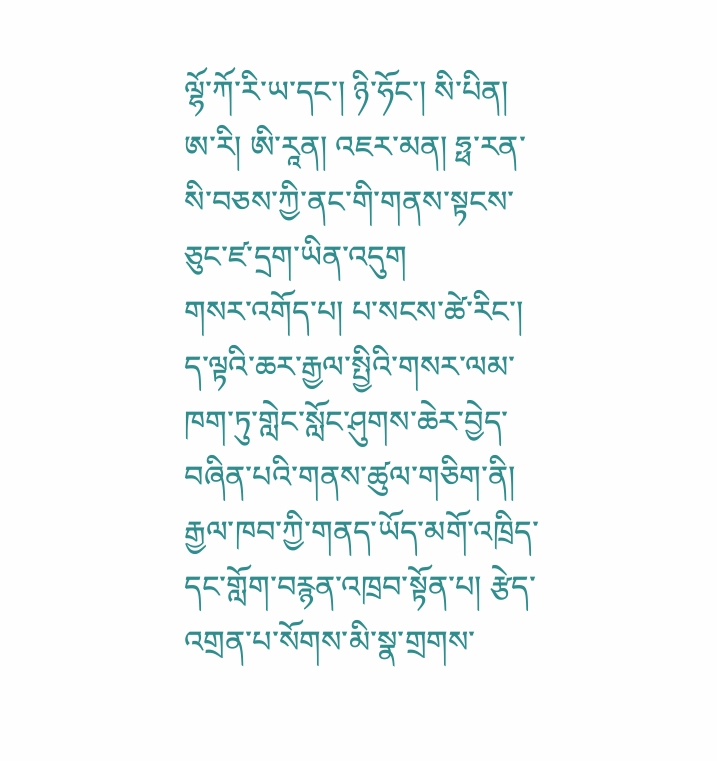ལྷོ་ཀོ་རི་ཡ་དང་། ཉི་ཧོང་། སི་པིན། ཨ་རི། ཨི་རཱན། འཇར་མན། ཧྥ་རན་སི་བཅས་ཀྱི་ནང་གི་གནས་སྟངས་ཅུང་ཛ་དྲག་ཡིན་འདུག
གསར་འགོད་པ། པ་སངས་ཚེ་རིང་།
ད་ལྟའི་ཆར་རྒྱལ་སྤྱིའི་གསར་ལམ་ཁག་ཏུ་གླེང་སློང་ཤུགས་ཆེར་བྱེད་བཞིན་པའི་གནས་ཚུལ་གཅིག་ནི། རྒྱལ་ཁབ་ཀྱི་གནད་ཡོད་མགོ་འཁྲིད་དང་གློག་བརྙན་འཁྲབ་སྟོན་པ། རྩེད་འགྲན་པ་སོགས་མི་སྣ་གྲགས་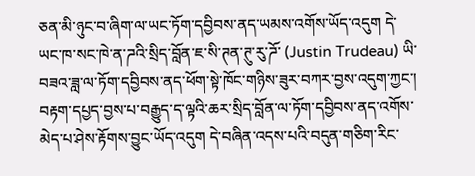ཅན་མི་ཉུང་བ་ཞིག་ལ་ཡང་ཏོག་དབྱིབས་ནད་ཡམས་འགོས་ཡོད་འདུག དེ་ཡང་ཁ་སང་ཁེ་ན་ཌའི་སྲིད་བློན་ཇ་སི་ཊན་ཊུ་རུ་ཌོ་ (Justin Trudeau) ཡི་བཟའ་ཟླ་ལ་ཏོག་དབྱིབས་ནད་ཕོག་སྟེ་ཁོང་གཉིས་ཟུར་བཀར་བྱས་འདུག་ཀྱང་། བརྟག་དཔྱད་བྱས་པ་བརྒྱུད་ད་ལྟའི་ཆར་སྲིད་བློན་ལ་ཏོག་དབྱིབས་ནད་འགོས་མེད་པ་ཤེས་རྟོགས་བྱུང་ཡོད་འདུག དེ་བཞིན་འདས་པའི་བདུན་གཅིག་རིང་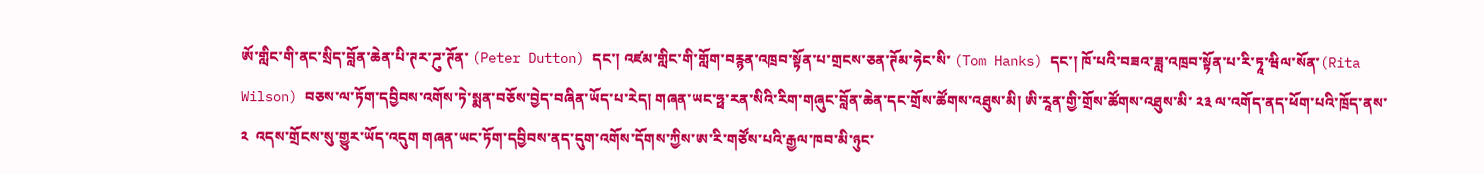ཨོ་གླིང་གི་ནང་སྲིད་བློན་ཆེན་པི་ཊར་ཌུ་ཊོན་ (Peter Dutton) དང་། འཛམ་གླིང་གི་གློག་བརྙན་འཁྲབ་སྟོན་པ་གྲངས་ཅན་ཊོམ་ཧེང་སི་ (Tom Hanks) དང་། ཁོ་པའི་བཟའ་ཟླ་འཁྲབ་སྟོན་པ་རི་ཏཱ་ཝིལ་སོན་(Rita Wilson) བཅས་ལ་ཏོག་དབྱིབས་འགོས་ཏེ་སྨན་བཅོས་བྱེད་བཞིན་ཡོད་པ་རེད། གཞན་ཡང་ཧྥ་རན་སིའི་རིག་གཞུང་བློན་ཆེན་དང་གྲོས་ཚོགས་འཐུས་མི། ཨི་རཱན་གྱི་གྲོས་ཚོགས་འཐུས་མི་ ༢༣ ལ་འགོད་ནད་ཕོག་པའི་ཁྲོད་ནས་ ༢  འདས་གྲོངས་སུ་གྱུར་ཡོད་འདུག གཞན་ཡང་ཏོག་དབྱིབས་ནད་དུག་འགོས་དོགས་ཀྱིས་ཨ་རི་གཙོས་པའི་རྒྱལ་ཁབ་མི་ཉུང་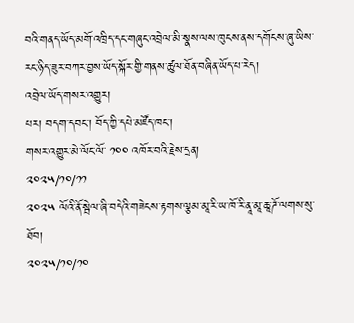བའི་གནད་ཡོད་མགོ་འཁྲིད་དང་གཞུང་འབྲེལ་མི་སྣས་ལས་ཁུངས་ནས་དགོངས་ཞུ་ཡིས་རང་ཉིད་ཟུར་བཀར་བྱས་ཡོད་སྐོར་གྱི་གནས་ཚུལ་ཐོན་བཞིན་ཡོད་པ་རེད།
འབྲེལ་ཡོད་གསར་འགྱུར།
པར། བདག་དབང་། བོད་ཀྱི་དཔེ་མཛོད་ཁང་།
གསར་འགྱུར་མེ་ལོང་ལོ་ ༡༠༠ འཁོར་བའི་རྗེས་དྲན།
༢༠༢༥/༡༠/༡༡
༢༠༢༥ ལོའི་ནོ་སྦེལ་ཞི་བདེའི་གཟེངས་རྟགས་ལྕམ་མཱ་རི་ཡ་ཁོ་རི་ནཱ་མཱ་ཆཱ་ཌོ་ལགས་སུ་ཐོབ།
༢༠༢༥/༡༠/༡༠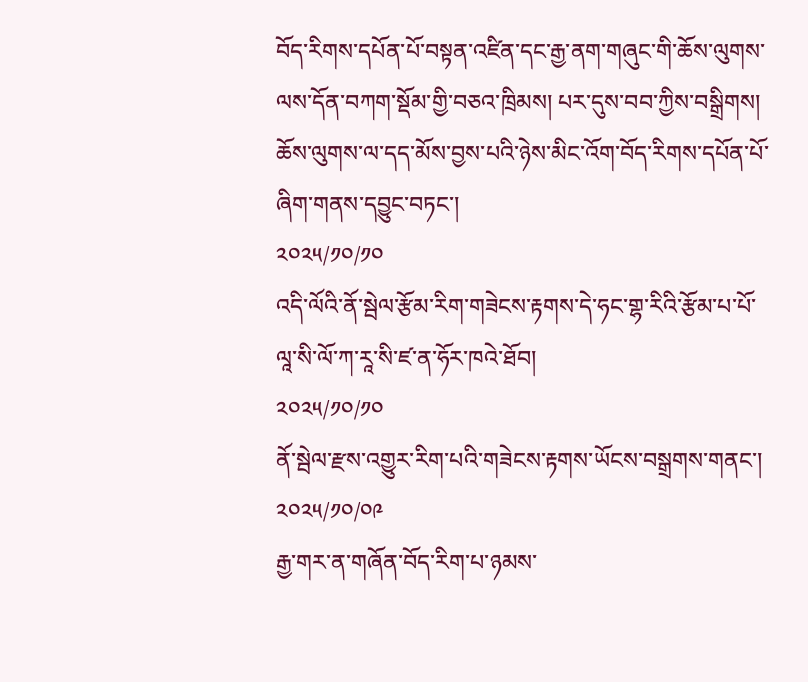བོད་རིགས་དཔོན་པོ་བསྟན་འཛིན་དང་རྒྱ་ནག་གཞུང་གི་ཆོས་ལུགས་ལས་དོན་བཀག་སྡོམ་གྱི་བཅའ་ཁྲིམས། པར་དུས་བབ་ཀྱིས་བསྒྲིགས།
ཆོས་ལུགས་ལ་དད་མོས་བྱས་པའི་ཉེས་མིང་འོག་བོད་རིགས་དཔོན་པོ་ཞིག་གནས་དབྱུང་བཏང་།
༢༠༢༥/༡༠/༡༠
འདི་ལོའི་ནོ་སྦེལ་རྩོམ་རིག་གཟེངས་རྟགས་དེ་ཧང་གྷ་རིའི་རྩོམ་པ་པོ་ལཱ་སི་ལོ་ཀ་རཱ་སི་ཛ་ན་ཧོར་ཁའེ་ཐོབ།
༢༠༢༥/༡༠/༡༠
ནོ་སྦེལ་རྫས་འགྱུར་རིག་པའི་གཟེངས་རྟགས་ཡོངས་བསྒྲགས་གནང་།
༢༠༢༥/༡༠/༠༩
རྒྱ་གར་ན་གཞོན་བོད་རིག་པ་ཉམས་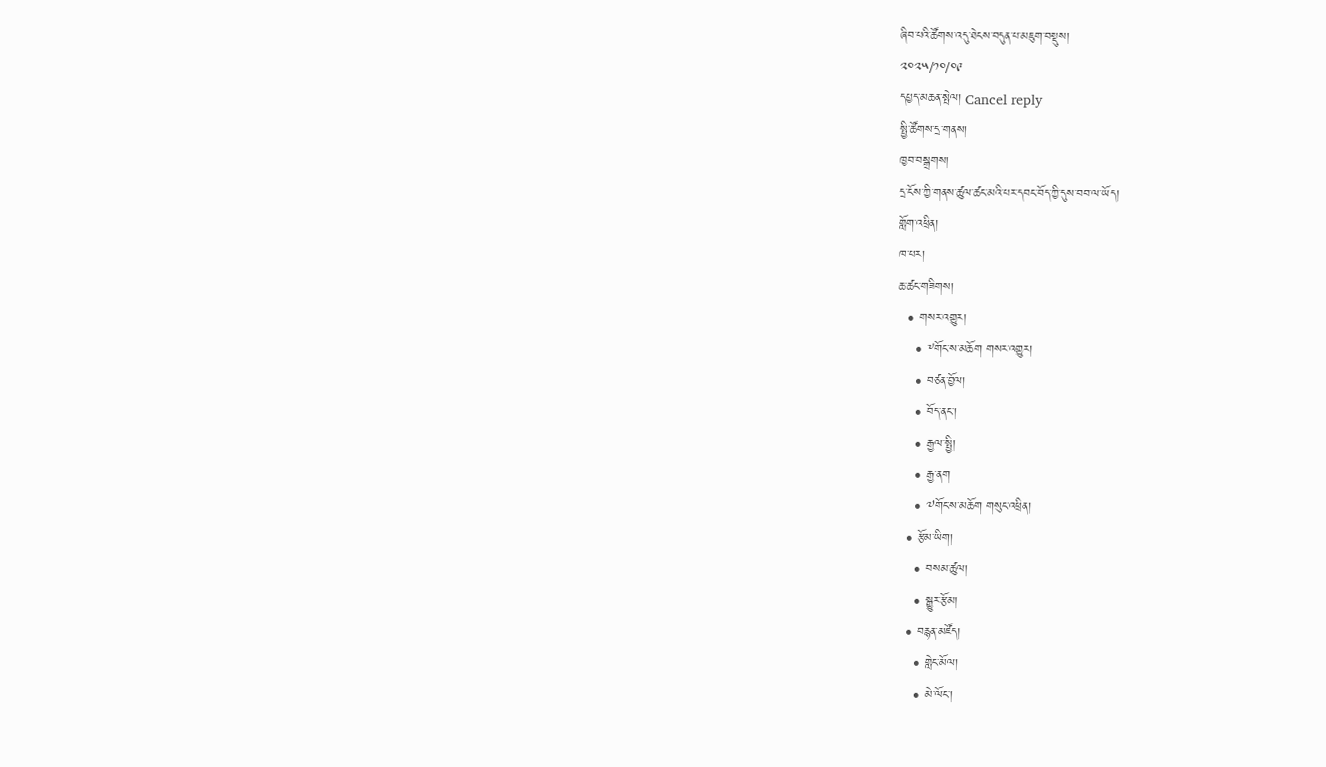ཞིབ་པའི་ཚོགས་འདུ་ཐེངས་བདུན་པ་མཇུག་བསྡུས།
༢༠༢༥/༡༠/༠༩
དཔྱད་མཆན་སྤེལ། Cancel reply
སྤྱི་ཚོགས་དྲ་གནས།
ཁྱབ་བསྒྲགས།
དྲ་ངོས་ཀྱི་གནས་ཚུལ་ཚང་མའི་པར་དབང་བོད་ཀྱི་དུས་བབ་ལ་ཡོད།
གློག་འཕྲིན།
ཁ་པར།
ཆ་ཚང་གཟིགས།
  • གསར་འགྱུར།
    • ༸གོང་ས་མཆོག གསར་འགྱུར།
    • བཙན་བྱོལ།
    • བོད་ནང་།
    • རྒྱལ་སྤྱི།
    • རྒྱ་ནག
    • ༧གོང་ས་མཆོག གསུང་འཕྲིན།
  • རྩོམ་ཡིག།
    • བསམ་ཚུལ།
    • སྒྱུར་རྩོམ།
  • བརྙན་མཛོད།
    • གླེང་མོལ།
    • མེ་ལོང་།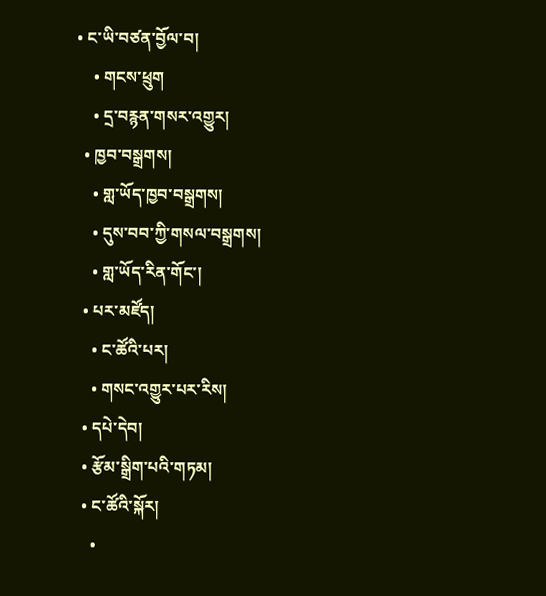• ང་ཡི་བཙན་བྱོལ་བ།
    • གངས་ཕྲུག
    • དྲ་བརྙན་གསར་འགྱུར།
  • ཁྱབ་བསྒྲགས།
    • གླ་ཡོད་ཁྱབ་བསྒྲགས།
    • དུས་བབ་ཀྱི་གསལ་བསྒྲགས།
    • གླ་ཡོད་རིན་གོང་།
  • པར་མཛོད།
    • ང་ཚོའི་པར།
    • གསང་འགྱུར་པར་རིས།
  • དཔེ་དེབ།
  • རྩོམ་སྒྲིག་པའི་གཏམ།
  • ང་ཚོའི་སྐོར།
    •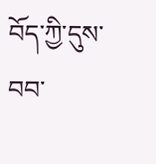བོད་ཀྱི་དུས་བབ་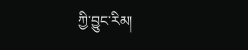ཀྱི་བྱུང་རིམ།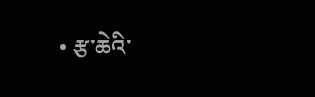• རྩ་ཆེའི་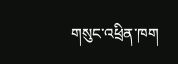གསུང་འཕྲིན་ཁག